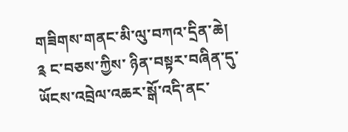གཟིགས་གནང་མི་ལུ་བཀའ་དྲིན་ཆེ།
༉ ང་བཅས་ཀྱིས་ ཉིན་བསྟར་བཞིན་དུ་
ཡོངས་འབྲེལ་འཆར་སྒོ་འདི་ནང་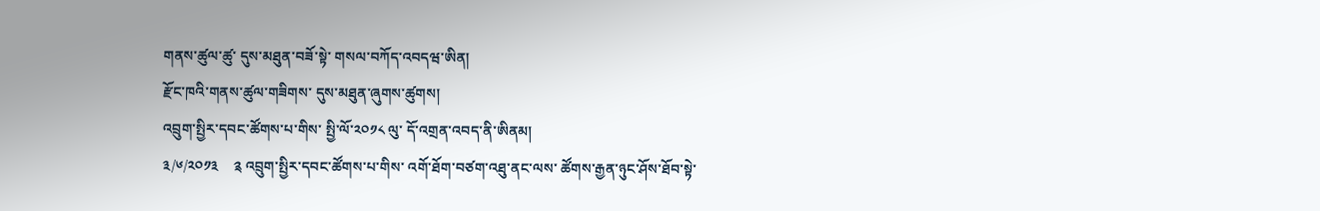གནས་ཚུལ་ཚུ་ དུས་མཐུན་བཟོ་སྟེ་ གསལ་བཀོད་འབདཝ་ཨིན།
རྫོང་ཁའི་གནས་ཚུལ་གཟིགས་ དུས་མཐུན་ཞུགས་ཚུགས།
འབྲུག་སྤྱིར་དབང་ཚོགས་པ་གིས་ སྤྱི་ལོ་༢༠༡༨ ལུ་ དོ་འགྲན་འབད་ནི་ཨིནམ།
༣/༦/༢༠༡༣    ༉ འབྲུག་སྤྱིར་དབང་ཚོགས་པ་གིས་ འགོ་ཐོག་བཙག་འཐུ་ནང་ལས་ ཚོགས་རྒྱན་ཉུང་ཤོས་ཐོབ་སྟེ་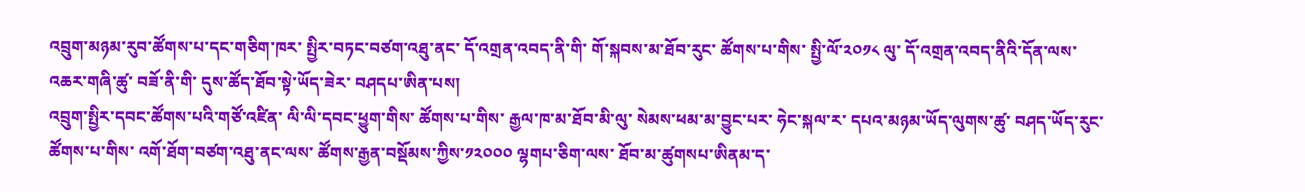འབྲུག་མཉམ་རུབ་ཚོགས་པ་དང་གཅིག་ཁར་ སྤྱིར་བཏང་བཙག་འཐུ་ནང་ དོ་འགྲན་འབད་ནི་གི་ གོ་སྐབས་མ་ཐོབ་རུང་ ཚོགས་པ་གིས་ སྤྱི་ལོ་༢༠༡༨ ལུ་ དོ་འགྲན་འབད་ནིའི་དོན་ལས་ འཆར་གཞི་ཚུ་ བཟོ་ནི་གི་ དུས་ཚོད་ཐོབ་སྟེ་ཡོད་ཟེར་ བཤདཔ་ཨིན་པས།
འབྲུག་སྤྱིར་དབང་ཚོགས་པའི་གཙོ་འཛིན་ ལི་ལི་དབང་ཕྱུག་གིས་ ཚོགས་པ་གིས་ རྒྱལ་ཁ་མ་ཐོབ་མི་ལུ་ སེམས་ཕམ་མ་བྱུང་པར་ ཧེང་སྐལ་ར་ དཔའ་མཉམ་ཡོད་ལུགས་ཚུ་ བཤད་ཡོད་རུང་ ཚོགས་པ་གིས་ འགོ་ཐོག་བཙག་འཐུ་ནང་ལས་ ཚོགས་རྒྱན་བསྡོམས་ཀྱིས་༡༢༠༠༠ ལྷགཔ་ཅིག་ལས་ ཐོབ་མ་ཚུགསཔ་ཨིནམ་ད་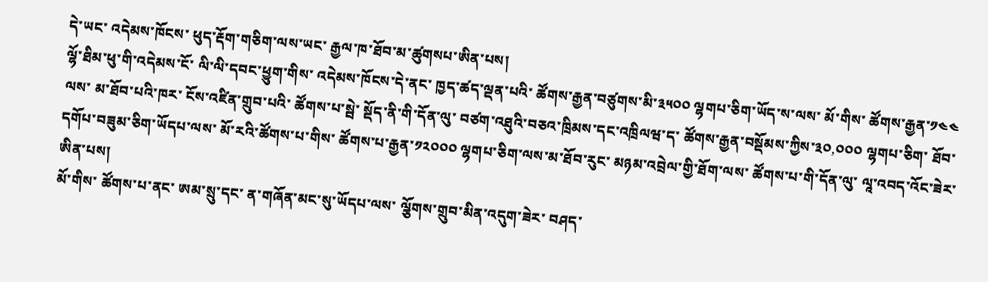དེ་ཡང་ འདེམས་ཁོངས་ ཕུད་རྡོག་གཅིག་ལས་ཡང་ རྒྱལ་ཁ་ཐོབ་མ་ཚུགསཔ་ཨིན་པས།
ལྷོ་ཐིམ་ཕུ་གི་འདེམས་ངོ་ ལི་ལི་དབང་ཕྱུག་གིས་ འདེམས་ཁོངས་དེ་ནང་ ཁྱད་ཚད་ལྡན་པའི་ ཚོགས་རྒྱན་བཙུགས་མི་༣༥༠༠ ལྷགཔ་ཅིག་ཡོད་ས་ལས་ མོ་གིས་ ཚོགས་རྒྱན་༡༤༤ ལས་ མ་ཐོབ་པའི་ཁར་ ངོས་འཛིན་གྲུབ་པའི་ ཚོགས་པ་སྦེ་ སྡོད་ནི་གི་དོན་ལུ་ བཙག་འཐུའི་བཅའ་ཁྲིམས་དང་འཁྲིལཝ་ད་ ཚོགས་རྒྱན་བསྡོམས་ཀྱིས་༣༠,༠༠༠ ལྷགཔ་ཅིག་ ཐོབ་དགོཔ་བཟུམ་ཅིག་ཡོདཔ་ལས་ མོ་རའི་ཚོགས་པ་གིས་ ཚོགས་པ་རྒྱན་༡༢༠༠༠ ལྷགཔ་ཅིག་ལས་མ་ཐོབ་རུང་ མཉམ་འབྲེལ་གྱི་ཐོག་ལས་ ཚོགས་པ་གི་དོན་ལུ་ ལཱ་འབད་འོང་ཟེར་ཨིན་པས།
མོ་གིས་ ཚོགས་པ་ནང་ ཨམ་སྲུ་དང་ ན་གཞོན་མང་སུ་ཡོདཔ་ལས་ ལྕོགས་གྲུབ་མིན་འདུག་ཟེར་ བཤད་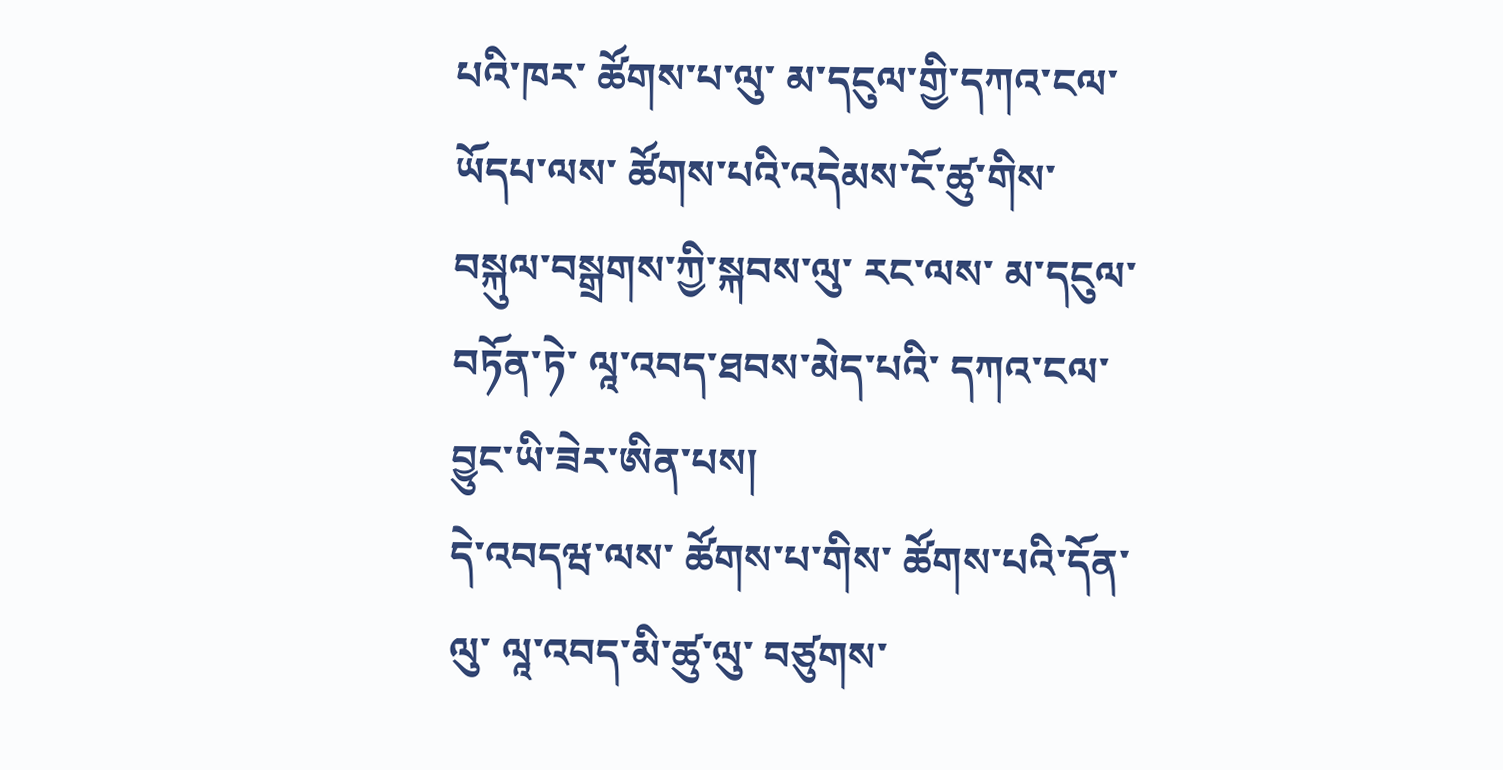པའི་ཁར་ ཚོགས་པ་ལུ་ མ་དངུལ་གྱི་དཀའ་ངལ་ཡོདཔ་ལས་ ཚོགས་པའི་འདེམས་ངོ་ཚུ་གིས་ བསྐུལ་བསྒྲགས་ཀྱི་སྐབས་ལུ་ རང་ལས་ མ་དངུལ་བཏོན་ཏེ་ ལཱ་འབད་ཐབས་མེད་པའི་ དཀའ་ངལ་བྱུང་ཡི་ཟེར་ཨིན་པས།
དེ་འབདཝ་ལས་ ཚོགས་པ་གིས་ ཚོགས་པའི་དོན་ལུ་ ལཱ་འབད་མི་ཚུ་ལུ་ བཙུགས་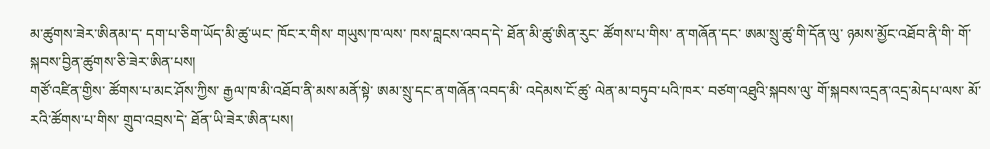མ་ཚུགས་ཟེར་ཨིནམ་ད་ དག་པ་ཅིག་ཡོད་མི་ཚུ་ཡང་ ཁོང་ར་གིས་ གཡུས་ཁ་ལས་ ཁས་བླངས་འབད་དེ་ ཐོན་མི་ཚུ་ཨིན་རུང་ ཚོགས་པ་གིས་ ན་གཞོན་དང་ ཨམ་སྲུ་ཚུ་གི་དོན་ལུ་ ཉམས་མྱོང་འཐོབ་ནི་གི་ གོ་སྐབས་བྱིན་ཚུགས་ཅི་ཟེར་ཨིན་པས།
གཙོ་འཛིན་གྱིས་ ཚོགས་པ་མང་ཤོས་ཀྱིས་ རྒྱལ་ཁ་མི་འཐོབ་ནི་མས་མནོ་སྟེ་ ཨམ་སྲུ་དང་ན་གཞོན་འབད་མི་ འདེམས་ངོ་ཚུ་ ལེན་མ་བཏུབ་པའི་ཁར་ བཙག་འཐུའི་སྐབས་ལུ་ གོ་སྐབས་འདྲན་འདྲ་མེདཔ་ལས་ མོ་རའི་ཚོགས་པ་གིས་ གྲུབ་འབྲས་དེ་ ཐོན་ཡི་ཟེར་ཨིན་པས།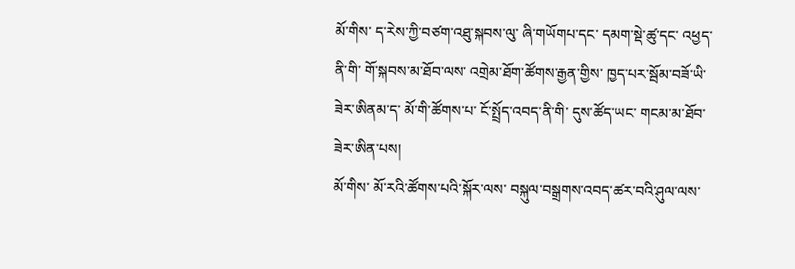མོ་གིས་ ད་རེས་ཀྱི་བཙག་འཐུ་སྐབས་ལུ་ ཞི་གཡོགཔ་དང་ དམག་སྡེ་ཚུ་དང་ འཕྱད་ནི་གི་ གོ་སྐབས་མ་ཐོབ་ལས་ འགྲེམ་ཐོག་ཚོགས་རྒྱན་གྱིས་ ཁྱད་པར་སྦོམ་བཟོ་ཡི་ཟེར་ཨིནམ་ད་ མོ་གི་ཚོགས་པ་ ངོ་སྤྲོད་འབད་ནི་གི་ དུས་ཚོད་ཡང་ གངམ་མ་ཐོབ་ཟེར་ཨིན་པས།
མོ་གིས་ མོ་རའི་ཚོགས་པའི་སྐོར་ལས་ བསྐུལ་བསྒྲགས་འབད་ཚར་བའི་ཤུལ་ལས་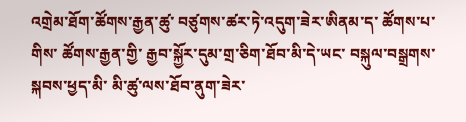འགྲེམ་ཐོག་ཚོགས་རྒྱན་ཚུ་ བཙུགས་ཚར་ཏེ་འདུག་ཟེར་ཨིནམ་ད་ ཚོགས་པ་གིས་ ཚོགས་རྒྱན་གྱི་ རྒྱབ་སྐྱོར་དུམ་གྲ་ཅིག་ཐོབ་མི་དེ་ཡང་ བསྐུལ་བསྒྲགས་སྐབས་ཕྱད་མི་ མི་ཚུ་ལས་ཐོབ་ནུག་ཟེར་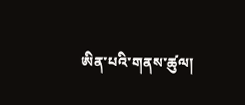ཨིན་པའི་གནས་ཚུལ།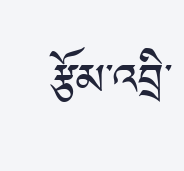རྩོམ་འབྲི་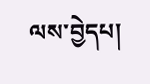ལས་བྱེདཔ།